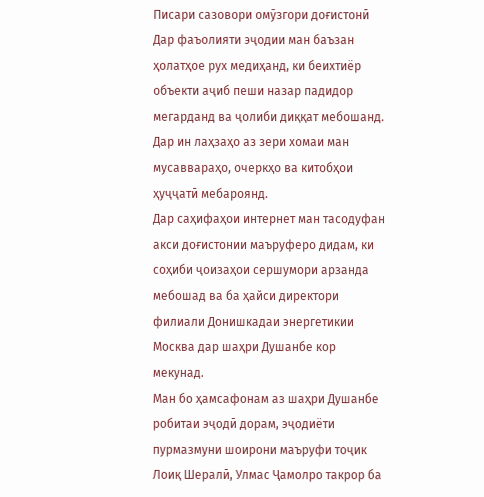Писари сазовори омӯзгори доғистонӣ
Дар фаъолияти эҷодии ман баъзан ҳолатҳое рух медиҳанд, ки беихтиёр объекти аҷиб пеши назар падидор мегарданд ва ҷолиби диққат мебошанд. Дар ин лаҳзаҳо аз зери хомаи ман мусаввараҳо, очеркҳо ва китобҳои ҳуҷҷатӣ мебароянд.
Дар саҳифаҳои интернет ман тасодуфан акси доғистонии маъруферо дидам, ки соҳиби ҷоизаҳои сершумори арзанда мебошад ва ба ҳайси директори филиали Донишкадаи энергетикии Москва дар шаҳри Душанбе кор мекунад.
Ман бо ҳамсафонам аз шаҳри Душанбе робитаи эҷодӣ дорам, эҷодиёти пурмазмуни шоирони маъруфи тоҷик Лоиқ Шералӣ, Улмас Ҷамолро такрор ба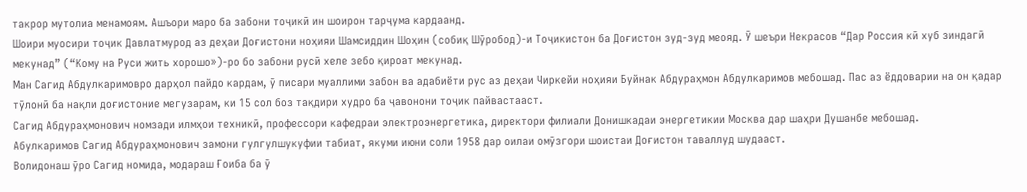такрор мутолиа менамоям. Ашъори маро ба забони тоҷикӣ ин шоирон тарҷума кардаанд.
Шоири муосири тоҷик Давлатмурод аз деҳаи Доғистони ноҳияи Шамсиддин Шоҳин (собиқ Шӯробод)-и Тоҷикистон ба Доғистон зуд-зуд меояд. Ӯ шеъри Некрасов “Дар Россия кӣ хуб зиндагӣ мекунад” (“Кому на Руси жить хорошо»)-ро бо забони русӣ хеле зебо қироат мекунад.
Ман Сагид Абдулкаримовро дарҳол пайдо кардам, ӯ писари муаллими забон ва адабиёти рус аз деҳаи Чиркейи ноҳияи Буйнак Абдураҳмон Абдулкаримов мебошад. Пас аз ёддоварии на он қадар тӯлонӣ ба нақли доғистоние мегузарам, ки 15 сол боз тақдири худро ба ҷавонони тоҷик пайвастааст.
Сагид Абдураҳмонович номзади илмҳои техникӣ, профессори кафедраи электроэнергетика, директори филиали Донишкадаи энергетикии Москва дар шаҳри Душанбе мебошад.
Абулкаримов Сагид Абдураҳмонович замони гулгулшукуфии табиат, якуми июни соли 1958 дар оилаи омӯзгори шоистаи Доғистон таваллуд шудааст.
Волидонаш ӯро Сагид номида, модараш Ғоиба ба ӯ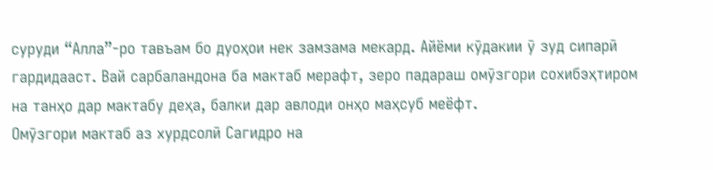суруди “Алла”-ро тавъам бо дуоҳои нек замзама мекард. Айёми кӯдакии ӯ зуд сипарӣ гардидааст. Вай сарбаландона ба мактаб мерафт, зеро падараш омӯзгори сохибэҳтиром на танҳо дар мактабу деҳа, балки дар авлоди онҳо маҳсуб меёфт.
Омӯзгори мактаб аз хурдсолӣ Сагидро на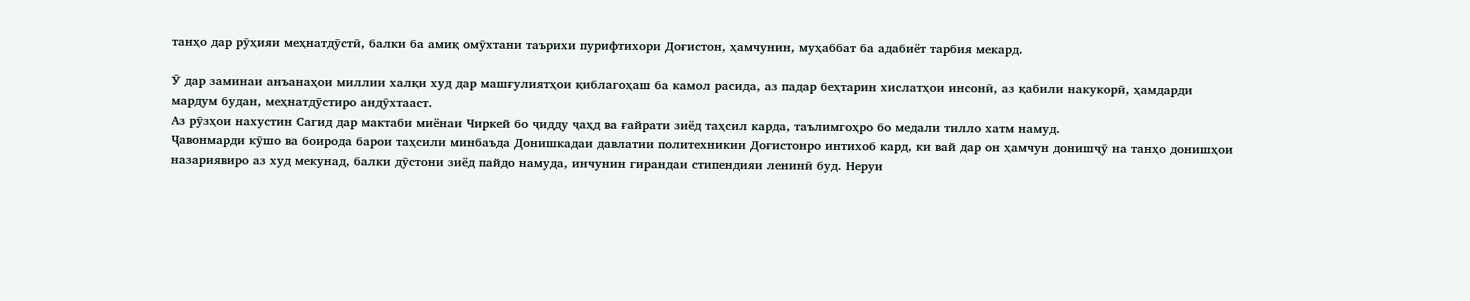танҳо дар рӯҳияи меҳнатдӯстӣ, балки ба амиқ омӯхтани таърихи пурифтихори Доғистон, ҳамчунин, муҳаббат ба адабиёт тарбия мекард.

Ӯ дар заминаи анъанаҳои миллии халқи худ дар машғулиятҳои қиблагоҳаш ба камол расида, аз падар беҳтарин хислатҳои инсонӣ, аз қабили накукорӣ, ҳамдарди мардум будан, меҳнатдӯстиро андӯхтааст.
Аз рӯзҳои нахустин Сагид дар мактаби миёнаи Чиркей бо ҷидду ҷаҳд ва ғайрати зиёд таҳсил карда, таълимгоҳро бо медали тилло хатм намуд.
Ҷавонмарди кӯшо ва боирода барои таҳсили минбаъда Донишкадаи давлатии политехникии Доғистонро интихоб кард, ки вай дар он ҳамчун донишҷӯ на танҳо донишҳои назариявиро аз худ мекунад, балки дӯстони зиёд пайдо намуда, инчунин гирандаи стипендияи ленинӣ буд. Неруи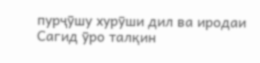пурҷӯшу хурӯши дил ва иродаи Сагид ӯро талқин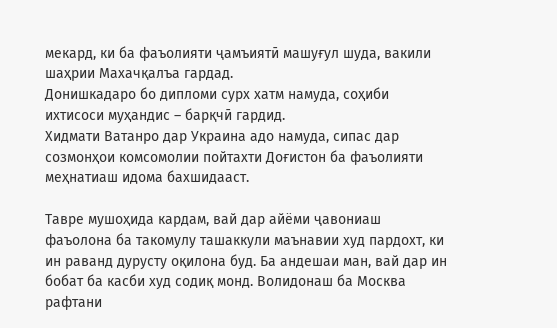мекард, ки ба фаъолияти ҷамъиятӣ машуғул шуда, вакили шаҳрии Махачқалъа гардад.
Донишкадаро бо дипломи сурх хатм намуда, соҳиби ихтисоси муҳандис – барқчӣ гардид.
Хидмати Ватанро дар Украина адо намуда, сипас дар созмонҳои комсомолии пойтахти Доғистон ба фаъолияти меҳнатиаш идома бахшидааст.

Тавре мушоҳида кардам, вай дар айёми ҷавониаш фаъолона ба такомулу ташаккули маънавии худ пардохт, ки ин раванд дурусту оқилона буд. Ба андешаи ман, вай дар ин бобат ба касби худ содиқ монд. Волидонаш ба Москва рафтани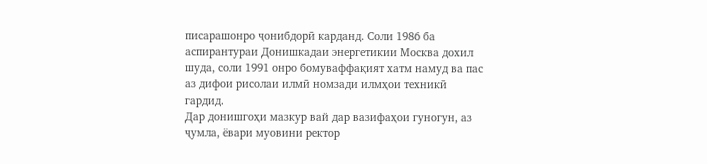писарашонро ҷонибдорӣ карданд. Соли 1986 ба аспирантураи Донишкадаи энергетикии Москва дохил шуда, соли 1991 онро бомуваффақият хатм намуд ва пас аз дифои рисолаи илмӣ номзади илмҳои техникӣ гардид.
Дар донишгоҳи мазкур вай дар вазифаҳои гуногун, аз ҷумла, ёвари муовини ректор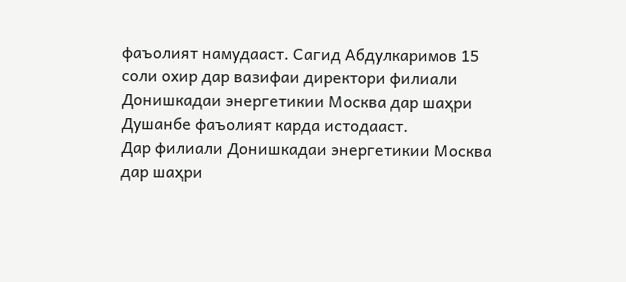фаъолият намудааст. Сагид Абдулкаримов 15 соли охир дар вазифаи директори филиали Донишкадаи энергетикии Москва дар шаҳри Душанбе фаъолият карда истодааст.
Дар филиали Донишкадаи энергетикии Москва дар шаҳри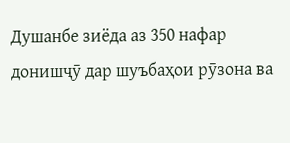Душанбе зиёда аз 350 нафар донишҷӯ дар шуъбаҳои рӯзона ва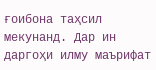ғоибона таҳсил мекунанд. Дар ин даргоҳи илму маърифат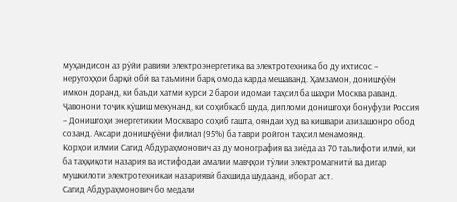муҳандисон аз рӯйи равияи электроэнергетика ва электротехника бо ду ихтисос – неругоҳҳои барқӣ обӣ ва таъмини барқ омода карда мешаванд. Ҳамзамон, донишҷӯён имкон доранд, ки баъди хатми курси 2 барои идомаи таҳсил ба шаҳри Москва раванд. Ҷавонони тоҷик кӯшиш мекунанд, ки соҳибкасб шуда, дипломи донишгоҳи бонуфузи Россия – Донишгоҳи энергетикии Москваро соҳиб гашта, ояндаи худ ва кишвари азизашонро обод созанд. Аксари донишҷӯёни филиал (95%) ба таври ройгон таҳсил менамоянд.
Корҳои илмии Сагид Абдураҳмонович аз ду монография ва зиёда аз 70 таълифоти илмӣ, ки ба таҳқиқоти назария ва истифодаи амалии мавҷҳои тӯлии электромагнитӣ ва дигар мушкилоти электротехникаи назариявӣ бахшида шудаанд, иборат аст.
Сагид Абдураҳмонович бо медали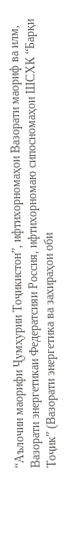“Аълочии маорифи Ҷумҳурии Тоҷикистон”, ифтихорномаҳои Вазорати маориф ва илм, Вазорати энергетикаи Федератсияи Россия, ифтихорномаю сипосномаҳои ШСХК “Барқи Тоҷик” (Вазорати энергетика ва захираҳои оби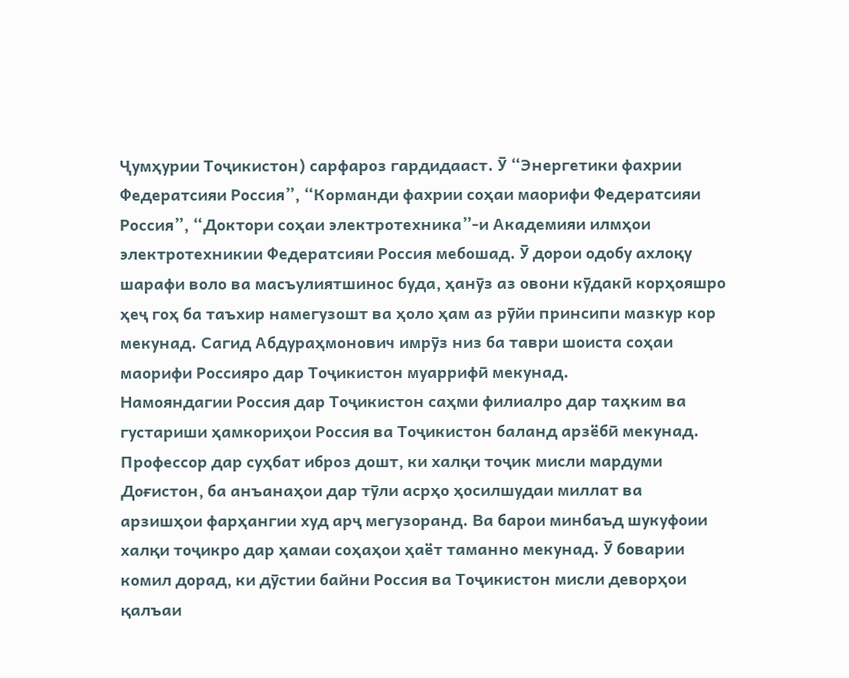Ҷумҳурии Тоҷикистон) сарфароз гардидааст. Ӯ “Энергетики фахрии Федератсияи Россия”, “Корманди фахрии соҳаи маорифи Федератсияи Россия”, “Доктори соҳаи электротехника”-и Академияи илмҳои электротехникии Федератсияи Россия мебошад. Ӯ дорои одобу ахлоқу шарафи воло ва масъулиятшинос буда, ҳанӯз аз овони кӯдакӣ корҳояшро ҳеҷ гоҳ ба таъхир намегузошт ва ҳоло ҳам аз рӯйи принсипи мазкур кор мекунад. Сагид Абдураҳмонович имрӯз низ ба таври шоиста соҳаи маорифи Россияро дар Тоҷикистон муаррифӣ мекунад.
Намояндагии Россия дар Тоҷикистон саҳми филиалро дар таҳким ва густариши ҳамкориҳои Россия ва Тоҷикистон баланд арзёбӣ мекунад. Профессор дар суҳбат иброз дошт, ки халқи тоҷик мисли мардуми Доғистон, ба анъанаҳои дар тӯли асрҳо ҳосилшудаи миллат ва арзишҳои фарҳангии худ арҷ мегузоранд. Ва барои минбаъд шукуфоии халқи тоҷикро дар ҳамаи соҳаҳои ҳаёт таманно мекунад. Ӯ боварии комил дорад, ки дӯстии байни Россия ва Тоҷикистон мисли деворҳои қалъаи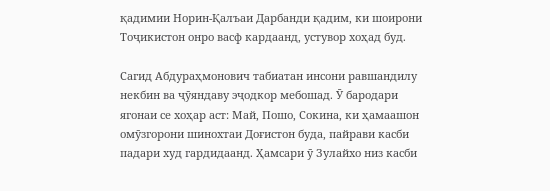қадимии Норин-Қалъаи Дарбанди қадим, ки шоирони Тоҷикистон онро васф кардаанд, устувор хоҳад буд.

Сагид Абдураҳмонович табиатан инсони равшандилу некбин ва ҷӯяндаву эҷодкор мебошад. Ӯ бародари ягонаи се хоҳар аст: Май, Пошо, Сокина, ки ҳамаашон омӯзгорони шинохтаи Доғистон буда, пайрави касби падари худ гардидаанд. Ҳамсари ӯ Зулайхо низ касби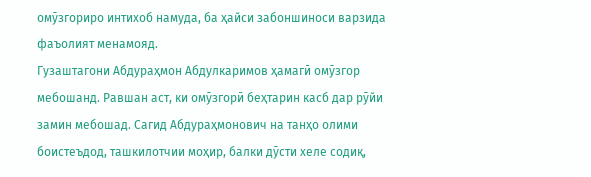омӯзгориро интихоб намуда, ба ҳайси забоншиноси варзида фаъолият менамояд.
Гузаштагони Абдураҳмон Абдулкаримов ҳамагӣ омӯзгор мебошанд. Равшан аст, ки омӯзгорӣ беҳтарин касб дар рӯйи замин мебошад. Сагид Абдураҳмонович на танҳо олими боистеъдод, ташкилотчии моҳир, балки дӯсти хеле содиқ,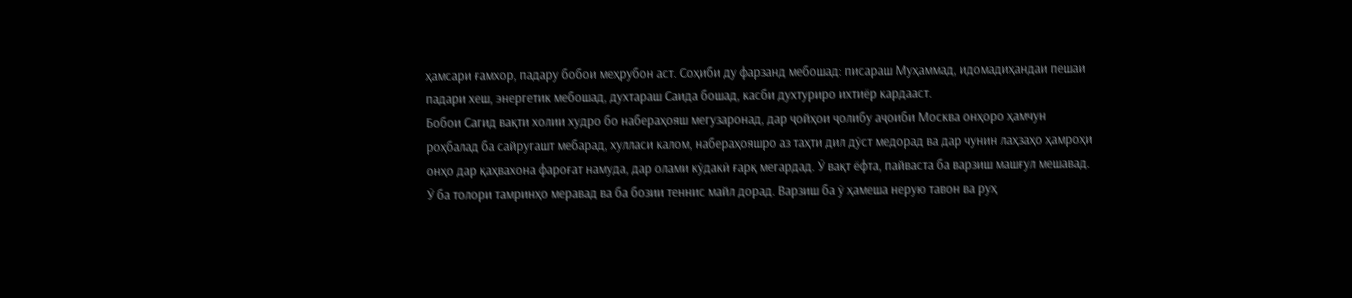ҳамсари ғамхор, падару бобои меҳрубон аст. Соҳиби ду фарзанд мебошад: писараш Муҳаммад, идомадиҳандаи пешаи падари хеш, энергетик мебошад, духтараш Саида бошад, касби духтуриро ихтиёр кардааст.
Бобои Сагид вақти холии худро бо набераҳояш мегузаронад, дар ҷойҳои ҷолибу аҷоиби Москва онҳоро ҳамчун роҳбалад ба сайругашт мебарад, хулласи калом, набераҳояшро аз таҳти дил дӯст медорад ва дар чунин лаҳзаҳо ҳамроҳи онҳо дар қаҳвахона фароғат намуда, дар олами кӯдакӣ ғарқ мегардад. Ӯ вақт ёфта, пайваста ба варзиш машғул мешавад. Ӯ ба толори тамринҳо меравад ва ба бозии теннис майл дорад. Варзиш ба ӯ ҳамеша нерую тавон ва руҳ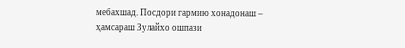мебахшад. Посдори гармию хонадонаш – ҳамсараш Зулайхо ошпази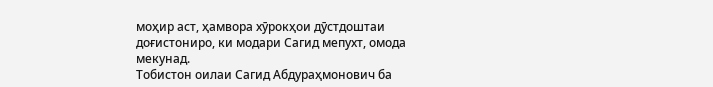моҳир аст, ҳамвора хӯрокҳои дӯстдоштаи доғистониро, ки модари Сагид мепухт, омода мекунад.
Тобистон оилаи Сагид Абдураҳмонович ба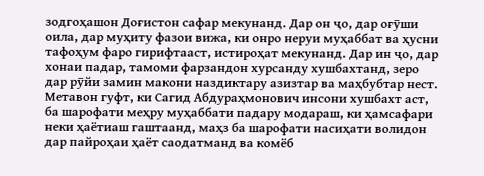зодгоҳашон Доғистон сафар мекунанд. Дар он ҷо, дар оғӯши оила, дар муҳиту фазои вижа, ки онро неруи муҳаббат ва ҳусни тафоҳум фаро гирифтааст, истироҳат мекунанд. Дар ин ҷо, дар хонаи падар, тамоми фарзандон хурсанду хушбахтанд, зеро дар рӯйи замин макони наздиктару азизтар ва маҳбубтар нест. Метавон гуфт, ки Сагид Абдураҳмонович инсони хушбахт аст, ба шарофати меҳру муҳаббати падару модараш, ки ҳамсафари неки ҳаётиаш гаштаанд, маҳз ба шарофати насиҳати волидон дар пайроҳаи ҳаёт саодатманд ва комёб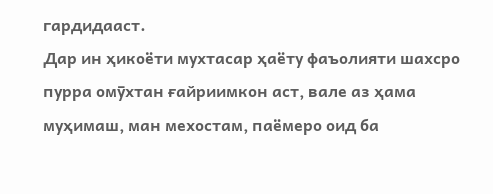гардидааст.
Дар ин ҳикоёти мухтасар ҳаёту фаъолияти шахсро пурра омӯхтан ғайриимкон аст, вале аз ҳама муҳимаш, ман мехостам, паёмеро оид ба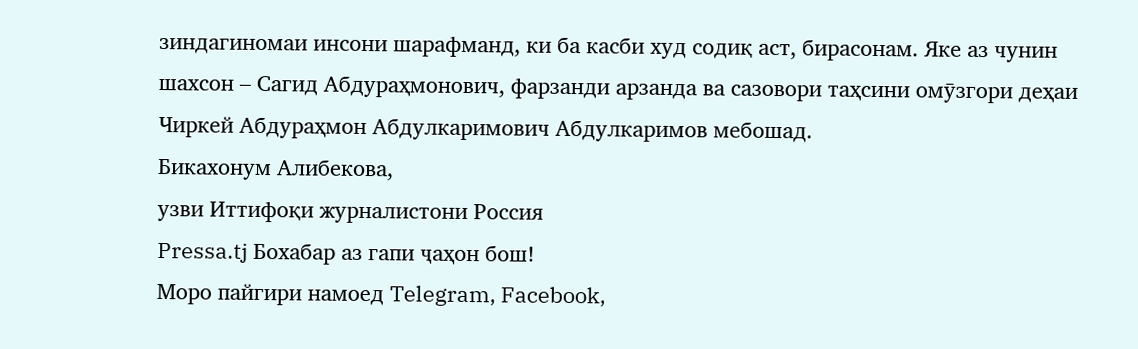зиндагиномаи инсони шарафманд, ки ба касби худ содиқ аст, бирасонам. Яке аз чунин шахсон – Сагид Абдураҳмонович, фарзанди арзанда ва сазовори таҳсини омӯзгори деҳаи Чиркей Абдураҳмон Абдулкаримович Абдулкаримов мебошад.
Бикахонум Алибекова,
узви Иттифоқи журналистони Россия
Pressa.tj Бохабар аз гапи ҷаҳон бош!
Моро пайгири намоед Telegram, Facebook,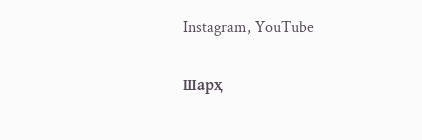Instagram, YouTube

Шарҳ